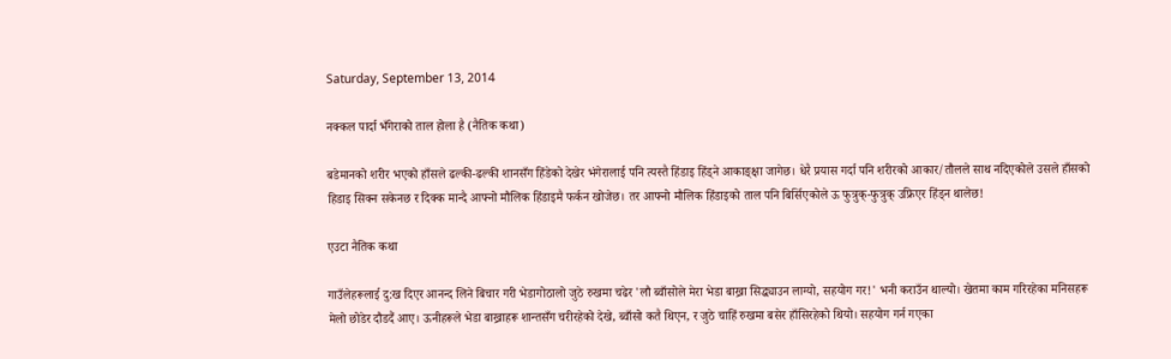Saturday, September 13, 2014

नक्कल पार्दा भँगेराको ताल होला है (नैतिक कथा)

बडेमानको शरीर भएको हाँसले ढल्की-ढल्की शानसँग हिंडेको देखेर भंगेरालाई पनि त्यस्तै हिंडाइ हिंड्ने आकाङ्क्षा जागेछ। धेरै प्रयास गर्दा पनि शरीरको आकार/तौलले साथ नदिएकोले उसले हाँसको हिडाइ सिक्न सकेनछ र दिक्क मान्दै आफ्नो मौलिक हिंडाइमै फर्कन खोजेछ। तर आफ्नो मौलिक हिंडाइको ताल पनि बिर्सिएकोले ऊ फुत्रुक्-फुत्रुक् उफ्रिएर हिंड्न थालेछ!

एउटा नैतिक कथा

गाउँलेहरूलाई दु:ख दिएर आनन्द लिने बिचार गरी भेडागोठालो जुठे रुखमा चढेर 'लौ ब्वाँसोले मेरा भेडा बाख्रा सिद्ध्याउन लाग्यो, सहयोग गर!' भनी कराउँन थाल्यो। खेतमा काम गरिरहेका मनिसहरू मेलो छोडेर दौडदैं आए। ऊनीहरूले भेडा बाख्राहरू शान्तसँग चरीरहेको देखे, ब्वाँसो कतै थिएन, र जुठे चाहिं रुखमा बसेर हाँसिरहेको थियो। सहयोग गर्न गएका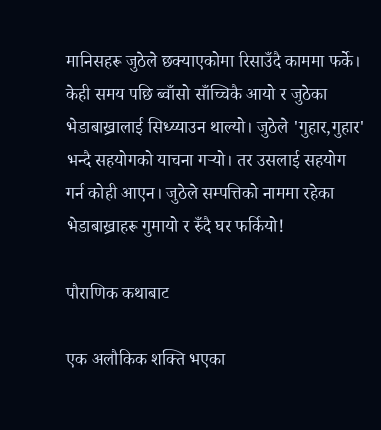मानिसहरू जुठेले छक्याएकोमा रिसाउँदै काममा फर्के। केही समय पछि ब्वाँसो साँच्चिकै आयो र जुठेका भेडाबाख्रालाई सिध्य्याउन थाल्यो। जुठेले 'गुहार,गुहार' भन्दै सहयोगको याचना गर्‍यो। तर उसलाई सहयोग गर्न कोही आएन। जुठेले सम्पत्तिको नाममा रहेका भेडाबाख्राहरू गुमायो र रुँदै घर फर्कियो!

पौराणिक कथाबाट

एक अलौकिक शक्ति भएका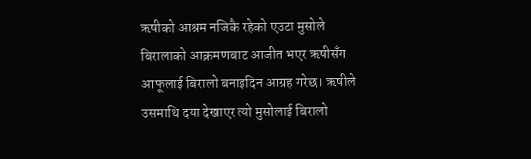ऋषीको आश्रम नजिकै रहेको एउटा मुसोले बिरालाको आक्रमणबाट आजीत भएर ऋषीसँग आफूलाई बिरालो बनाइदिन आग्रह गरेछ। ऋषीले उसमाथि दया देखाएर त्यो मुसोलाई बिरालो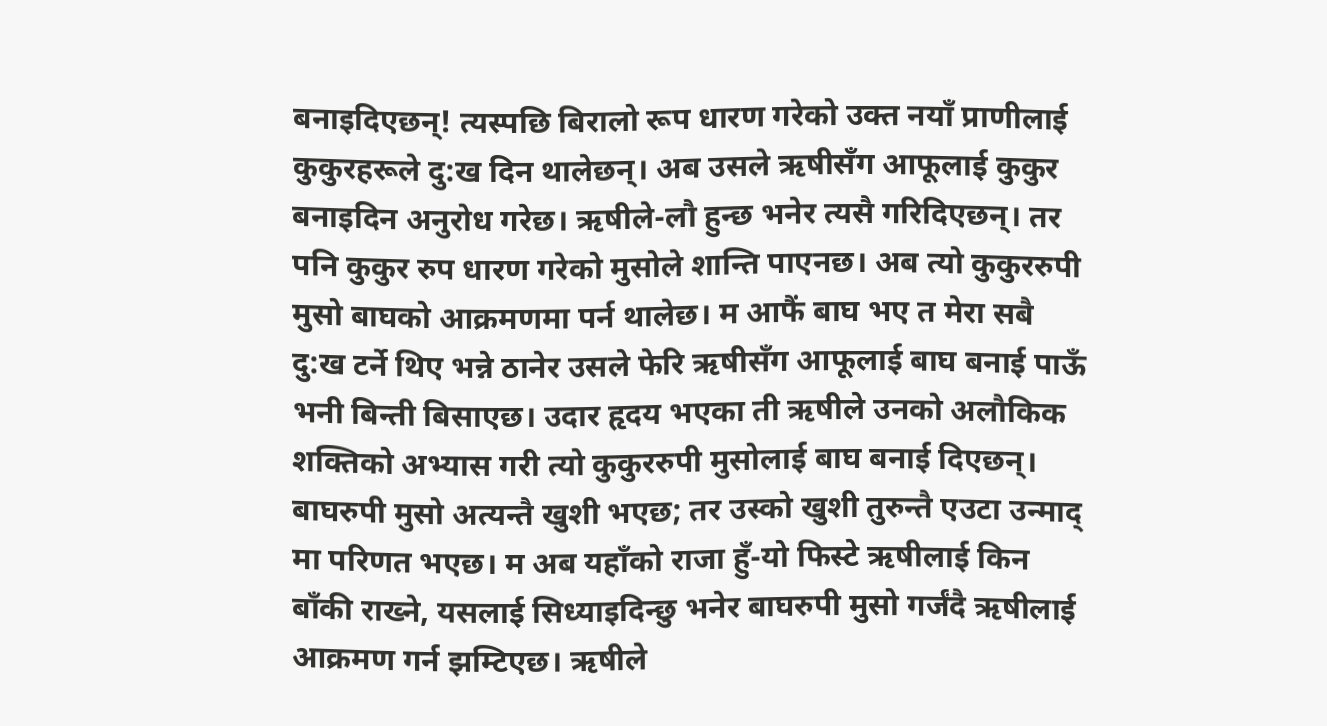बनाइदिएछन्! त्यस्पछि बिरालो रूप धारण गरेको उक्त नयाँ प्राणीलाई कुकुरहरूले दु:ख दिन थालेछन्। अब उसले ऋषीसँग आफूलाई कुकुर बनाइदिन अनुरोध गरेछ। ऋषीले-लौ हुन्छ भनेर त्यसै गरिदिएछन्। तर पनि कुकुर रुप धारण गरेको मुसोले शान्ति पाएनछ। अब त्यो कुकुररुपी मुसो बाघको आक्रमणमा पर्न थालेछ। म आफैं बाघ भए त मेरा सबै दु:ख टर्ने थिए भन्ने ठानेर उसले फेरि ऋषीसँग आफूलाई बाघ बनाई पाऊँ भनी बिन्ती बिसाएछ। उदार हृदय भएका ती ऋषीले उनको अलौकिक शक्तिको अभ्यास गरी त्यो कुकुररुपी मुसोलाई बाघ बनाई दिएछन्। बाघरुपी मुसो अत्यन्तै खुशी भएछ; तर उस्को खुशी तुरुन्तै एउटा उन्माद् मा परिणत भएछ। म अब यहाँको राजा हुँ-यो फिस्टे ऋषीलाई किन बाँकी राख्ने, यसलाई सिध्याइदिन्छु भनेर बाघरुपी मुसो गर्जंदै ऋषीलाई आक्रमण गर्न झम्टिएछ। ऋषीले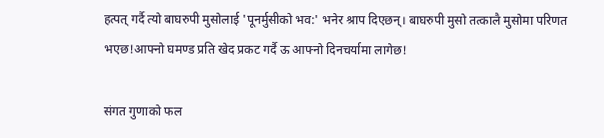हत्पत् गर्दै त्यो बाघरुपी मुसोलाई 'पूनर्मुसीको भव:' भनेर श्राप दिएछन्। बाघरुपी मुसो तत्कालै मुसोमा परिणत भएछ!आफ्नो घमण्ड प्रति खेद प्रकट गर्दै ऊ आफ्नो दिनचर्यामा लागेछ!

संगत गुणाको फल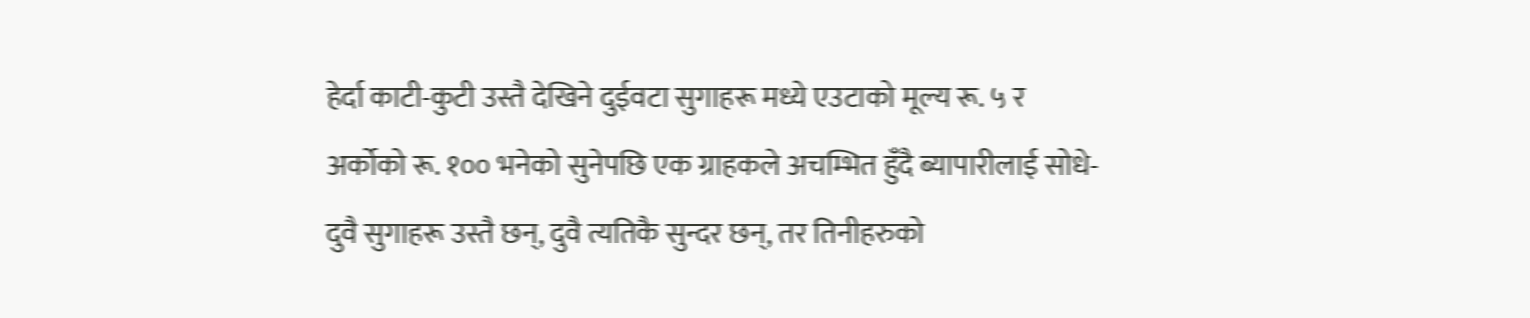हेर्दा काटी-कुटी उस्तै देखिने दुईवटा सुगाहरू मध्ये एउटाको मूल्य रू. ५ र अर्कोको रू. १०० भनेको सुनेपछि एक ग्राहकले अचम्भित हुँदै ब्यापारीलाई सोधे-दुवै सुगाहरू उस्तै छन्, दुवै त्यतिकै सुन्दर छन्, तर तिनीहरुको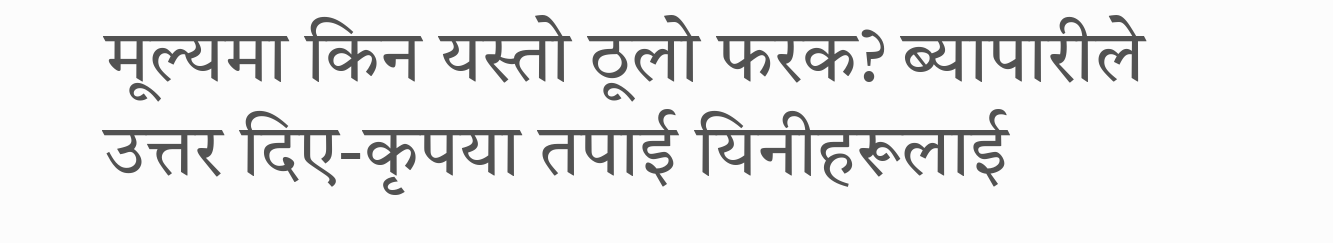मूल्यमा किन यस्तो ठूलो फरक? ब्यापारीले उत्तर दिए-कृपया तपाई यिनीहरूलाई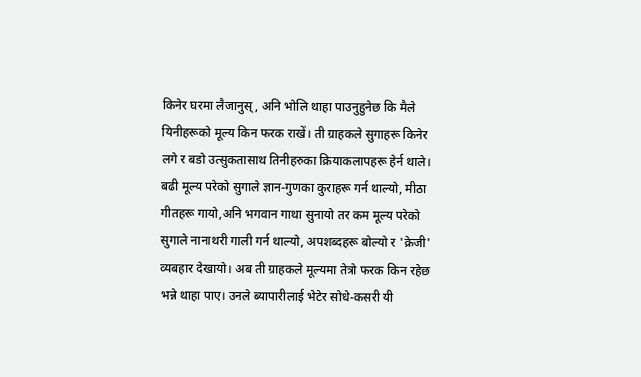किनेर घरमा लैजानुस्, अनि भोलि थाहा पाउनुहुनेछ कि मैले यिनीहरूको मूल्य किन फरक राखें। ती ग्राहकले सुगाहरू किनेर लगे र बडो उत्सुकतासाथ तिनीहरुका क्रियाकलापहरू हेर्न थाले। बढी मूल्य परेको सुगाले ज्ञान-गुणका कुराहरू गर्न थाल्यो, मीठा गीतहरू गायो,अनि भगवान गाथा सुनायो तर कम मूल्य परेको सुगाले नानाथरी गाली गर्न थाल्यो, अपशब्दहरू बोल्यो र 'क्रेजी' व्यबहार देखायो। अब ती ग्राहकले मूल्यमा तेत्रो फरक किन रहेछ भन्ने थाहा पाए। उनले ब्यापारीलाई भेटेर सोधे-कसरी यी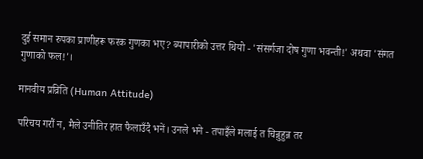दुई समान रुपका प्राणीहरू फरक गुणका भए? ब्यापारीको उत्तर थियो - 'संसर्गजा दोष गुणा भवन्ती!' अथवा 'संगत गुणाको फल!'।

मानवीय प्रव्रिति (Human Attitude)

परिचय गरौं न, मैले उनीतिर हात फैलाउँदै भनें। उनले भने - तपाइँले मलाई त चिन्नुहुन्न तर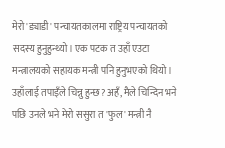मेरो 'ड्याडी' पन्चायतकालमा राष्ट्रिय पन्चायतको सदस्य हुनुहुन्थ्यो। एक पटक त उहाँ एउटा मन्त्रालयको सहायक मन्त्री पनि हुनुभएको थियो। उहाँलाई तपाइँले चिन्नु हुन्छ? अहँ, मैले चिन्दिन भने पछि उनले भने मेरो ससुरा त 'फुल' मन्त्री नै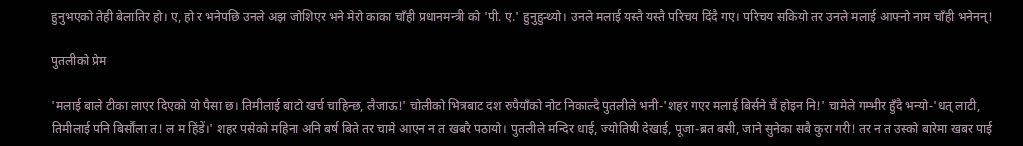हुनुभएको तेही बेलातिर हो। ए, हो र भनेपछि उनले अझ जोशिएर भने मेरो काका चाँही प्रधानमन्त्री को 'पी. ए.' हुनुहुन्थ्यो। उनले मलाई यस्तै यस्तै परिचय दिंदै गए। परिचय सकियो तर उनले मलाई आफ्नो नाम चाँही भनेनन्!

पुतलीको प्रेम

'मलाई बाले टीका लाएर दिएको यो पैसा छ। तिमीलाई बाटो खर्च चाहिन्छ, लैजाऊ!' चोलीको भित्रबाट दश रुपैयाँको नोट निकाल्दै पुतलीले भनी-'शहर गएर मलाई बिर्सने चैं होइन नि!' चामेले गम्भीर हुँदै भन्यो-'धत् लाटी, तिमीलाई पनि बिर्सौंला त! ल म हिंडें।' शहर पसेको महिना अनि बर्ष बिते तर चामे आएन न त खबरै पठायो। पुतलीले मन्दिर धाई, ज्योतिषी देखाई, पूजा-ब्रत बसी, जाने सुनेका सबै कुरा गरी! तर न त उस्को बारेमा खबर पाई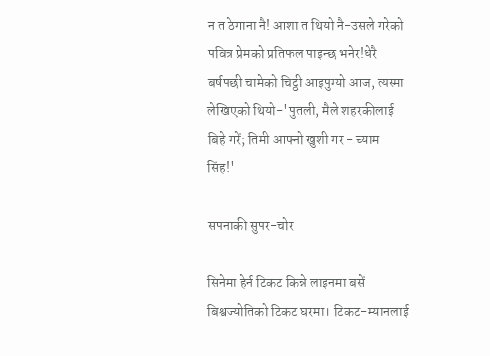न त ठेगाना नै! आशा त थियो नै-उसले गरेको पवित्र प्रेमको प्रतिफल पाइन्छ भनेर!धेरै बर्षपछी चामेको चिट्ठी आइपुग्यो आज, त्यस्मा लेखिएको थियो-'पुतली, मैले शहरकीलाई बिहे गरें; तिमी आफ्नो खुशी गर - च्याम सिंह!'

सपनाकी सुपर-चोर

सिनेमा हेर्न टिकट किन्ने लाइनमा बसें बिश्वज्योतिको टिकट घरमा। टिकट-म्यानलाई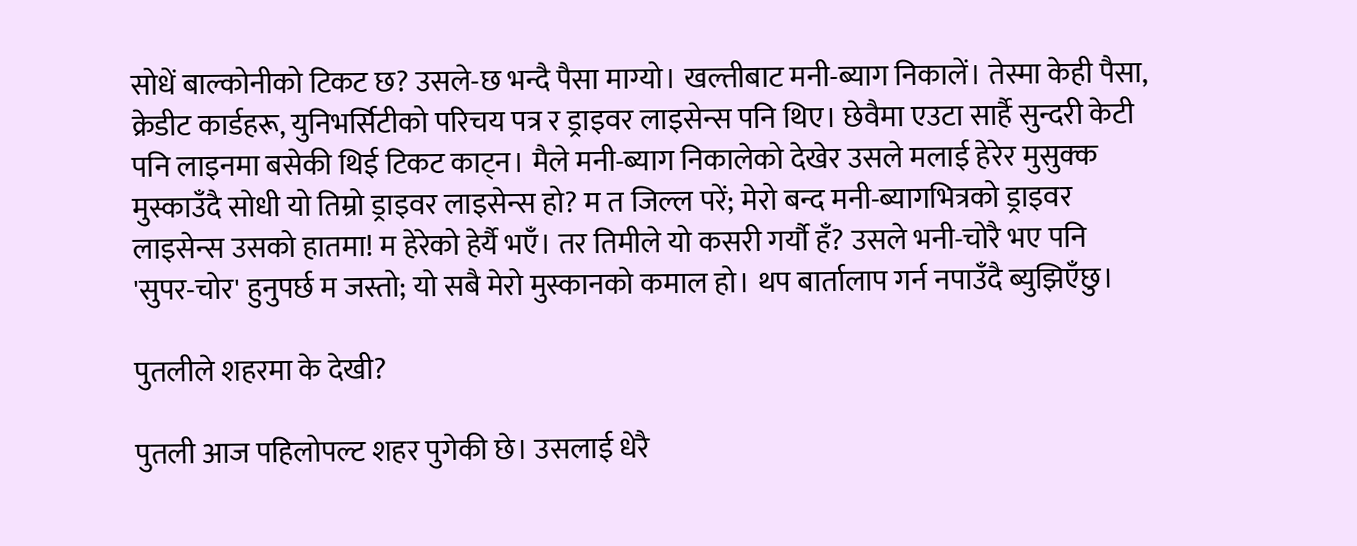सोधें बाल्कोनीको टिकट छ? उसले-छ भन्दै पैसा माग्यो। खल्तीबाट मनी-ब्याग निकालें। तेस्मा केही पैसा, क्रेडीट कार्डहरू, युनिभर्सिटीको परिचय पत्र र ड्राइवर लाइसेन्स पनि थिए। छेवैमा एउटा सार्है सुन्दरी केटी पनि लाइनमा बसेकी थिई टिकट काट्न। मैले मनी-ब्याग निकालेको देखेर उसले मलाई हेरेर मुसुक्क मुस्काउँदै सोधी यो तिम्रो ड्राइवर लाइसेन्स हो? म त जिल्ल परें; मेरो बन्द मनी-ब्यागभित्रको ड्राइवर लाइसेन्स उसको हातमा! म हेरेको हेर्यै भएँ। तर तिमीले यो कसरी गर्यौ हँ? उसले भनी-चोरै भए पनि 'सुपर-चोर' हुनुपर्छ म जस्तो; यो सबै मेरो मुस्कानको कमाल हो। थप बार्तालाप गर्न नपाउँदै ब्युझिएँछु।

पुतलीले शहरमा के देखी?

पुतली आज पहिलोपल्ट शहर पुगेकी छे। उसलाई धेरै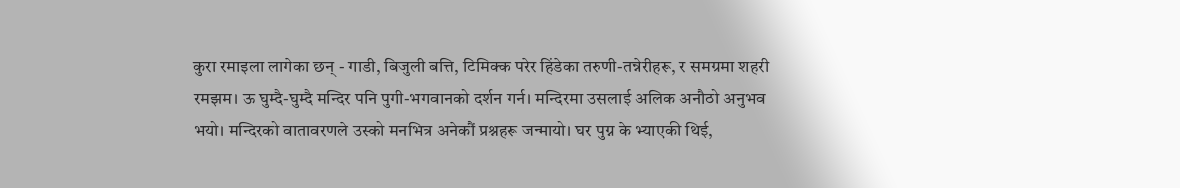कुरा रमाइला लागेका छन् - गाडी, बिजुली बत्ति, टिमिक्क परेर हिंडेका तरुणी-तन्नेरीहरू, र समग्रमा शहरी रमझम। ऊ घुम्दै-घुम्दै मन्दिर पनि पुगी-भगवानको दर्शन गर्न। मन्दिरमा उसलाई अलिक अनौठो अनुभव भयो। मन्दिरको वातावरणले उस्को मनभित्र अनेकौं प्रश्नहरू जन्मायो। घर पुग्न के भ्याएकी थिई,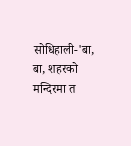सोधिहाली-'बा, बा, शहरको मन्दिरमा त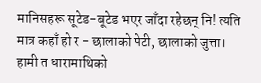मानिसहरू सूटेड-बूटेड भएर जाँदा रहेछन् नि! त्यति मात्र कहाँ हो र - छालाको पेटी, छालाको जुत्ता। हामी त धारामाथिको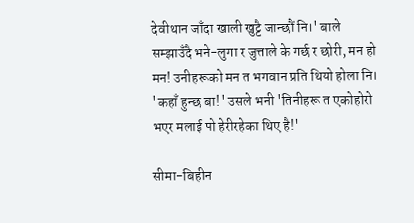देवीथान जाँदा खाली खुट्टै जान्छौं नि।' बाले सम्झाउँदै भने-लुगा र जुत्ताले के गर्छ र छोरी, मन हो मन! उनीहरूको मन त भगवान प्रति थियो होला नि। 'कहाँ हुन्छ बा!' उसले भनी 'तिनीहरू त एकोहोरो भएर मलाई पो हेरीरहेका थिए है!'

सीमा-बिहीन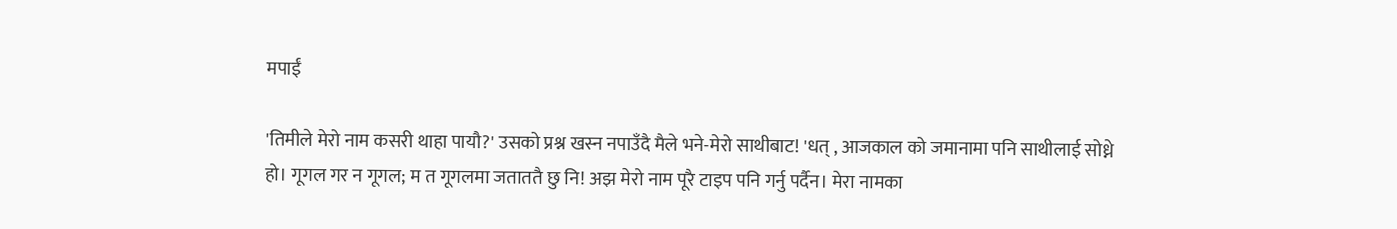मपाईं

'तिमीले मेरो नाम कसरी थाहा पायौ?' उसको प्रश्न खस्न नपाउँदै मैले भने-मेरो साथीबाट! 'धत् , आजकाल को जमानामा पनि साथीलाई सोध्ने हो। गूगल गर न गूगल; म त गूगलमा जताततै छु नि! अझ मेरो नाम पूरै टाइप पनि गर्नु पर्दैन। मेरा नामका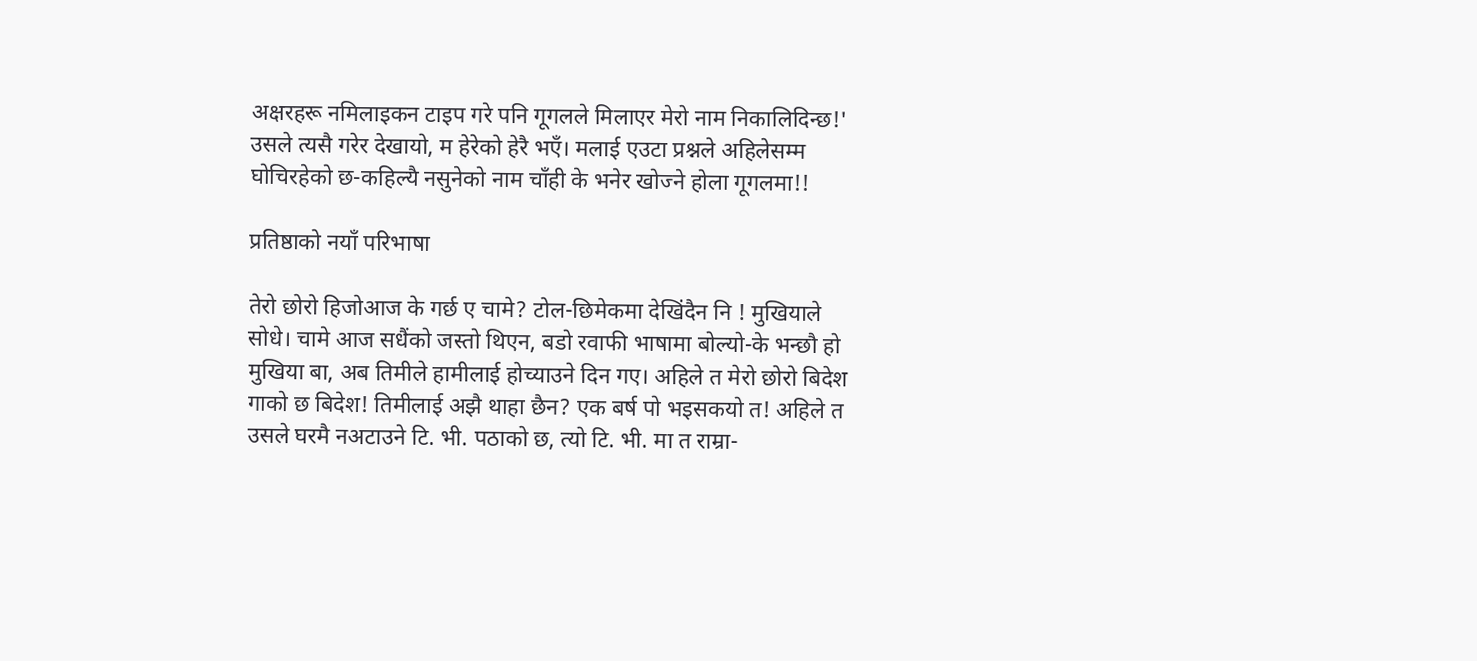अक्षरहरू नमिलाइकन टाइप गरे पनि गूगलले मिलाएर मेरो नाम निकालिदिन्छ!' उसले त्यसै गरेर देखायो, म हेरेको हेरै भएँ। मलाई एउटा प्रश्नले अहिलेसम्म घोचिरहेको छ-कहिल्यै नसुनेको नाम चाँही के भनेर खोज्ने होला गूगलमा!!

प्रतिष्ठाको नयाँ परिभाषा

तेरो छोरो हिजोआज के गर्छ ए चामे? टोल-छिमेकमा देखिंदैन नि ! मुखियाले सोधे। चामे आज सधैंको जस्तो थिएन, बडो रवाफी भाषामा बोल्यो-के भन्छौ हो मुखिया बा, अब तिमीले हामीलाई होच्याउने दिन गए। अहिले त मेरो छोरो बिदेश गाको छ बिदेश! तिमीलाई अझै थाहा छैन? एक बर्ष पो भइसकयो त! अहिले त उसले घरमै नअटाउने टि. भी. पठाको छ, त्यो टि. भी. मा त राम्रा-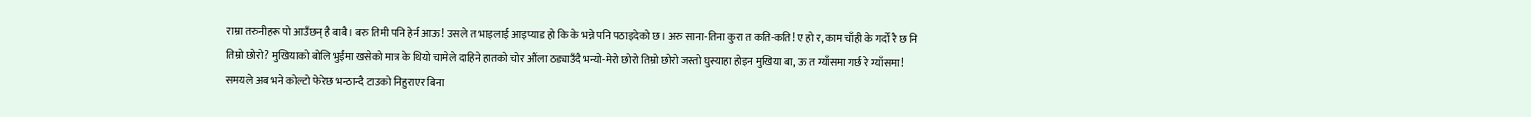राम्रा तरुनीहरू पो आउँछन् है बाबै। बरु तिमी पनि हेर्न आऊ! उसले त भाइलाई आइप्याड हो कि के भन्ने पनि पठाइदेको छ। अरु साना-तिना कुरा त कति-कति! ए हो र, काम चाँही के गर्दो रै छ नि तिम्रो छोरो? मुखियाको बोलि भुईंमा खसेको मात्र के थियो चामेले दाहिने हातको चोर औंला ठड्याउँदै भन्यो-मेरो छोरो तिम्रो छोरो जस्तो घुस्याहा होइन मुखिया बा, ऊ त ग्याँसमा गर्छ रे ग्याँसमा! समयले अब भने कोल्टो फेरेछ भन्ठान्दै टाउको निहुराएर बिना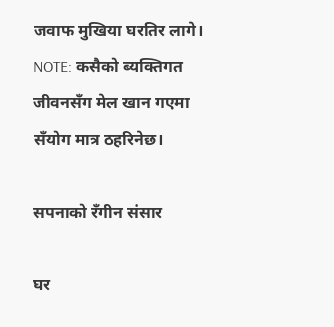जवाफ मुखिया घरतिर लागे।
NOTE: कसैको ब्यक्तिगत जीवनसँग मेल खान गएमा सँयोग मात्र ठहरिनेछ।

सपनाको रँगीन संसार

घर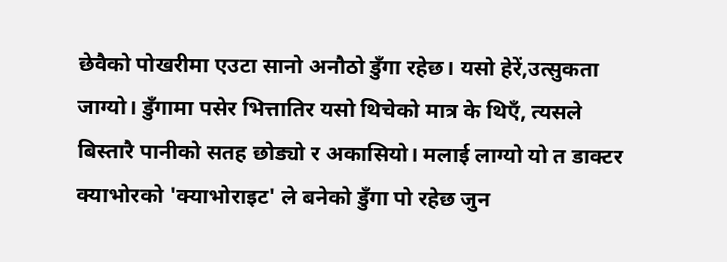छेवैको पोखरीमा एउटा सानो अनौठो डुँगा रहेछ। यसो हेरें,उत्सुकता जाग्यो। डुँगामा पसेर भित्तातिर यसो थिचेको मात्र के थिएँ, त्यसले बिस्तारै पानीको सतह छोड्यो र अकासियो। मलाई लाग्यो यो त डाक्टर क्याभोरको 'क्याभोराइट' ले बनेको डुँगा पो रहेछ जुन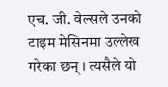एच. जी. वेल्सले उनको टाइम मेसिनमा उल्लेख गरेका छन् । त्यसैले यो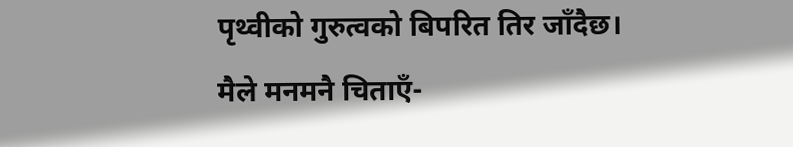पृथ्वीको गुरुत्वको बिपरित तिर जाँदैछ। मैले मनमनै चिताएँ-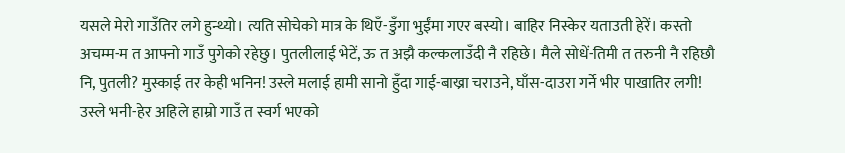यसले मेरो गाउँतिर लगे हुन्थ्यो। त्यति सोचेको मात्र के थिएँ-डुँगा भुईंमा गएर बस्यो। बाहिर निस्केर यताउती हेरें। कस्तो अचम्म-म त आफ्नो गाउँ पुगेको रहेछु। पुतलीलाई भेटें, ऊ त अझै कल्कलाउँदी नै रहिछे। मैले सोधें-तिमी त तरुनी नै रहिछौ नि, पुतली? मुस्काई तर केही भनिन! उस्ले मलाई हामी सानो हुँदा गाई-बाख्रा चराउने, घाँस-दाउरा गर्ने भीर पाखातिर लगी! उस्ले भनी-हेर अहिले हाम्रो गाउँ त स्वर्ग भएको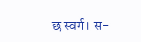छ स्वर्ग। स-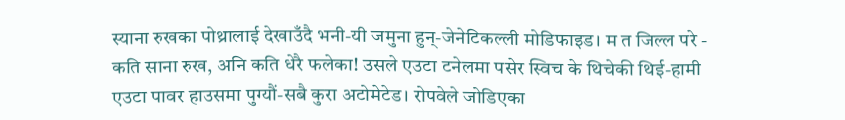स्याना रुखका पोथ्रालाई देखाउँदै भनी-यी जमुना हुन्-जेनेटिकल्ली मोडिफाइड। म त जिल्ल परे - कति साना रुख, अनि कति धेरै फलेका! उसले एउटा टनेलमा पसेर स्विच के थिचेकी थिई-हामी एउटा पावर हाउसमा पुग्यौं-सबै कुरा अटोमेटेड। रोपवेले जोडिएका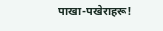पाखा-पखेराहरू!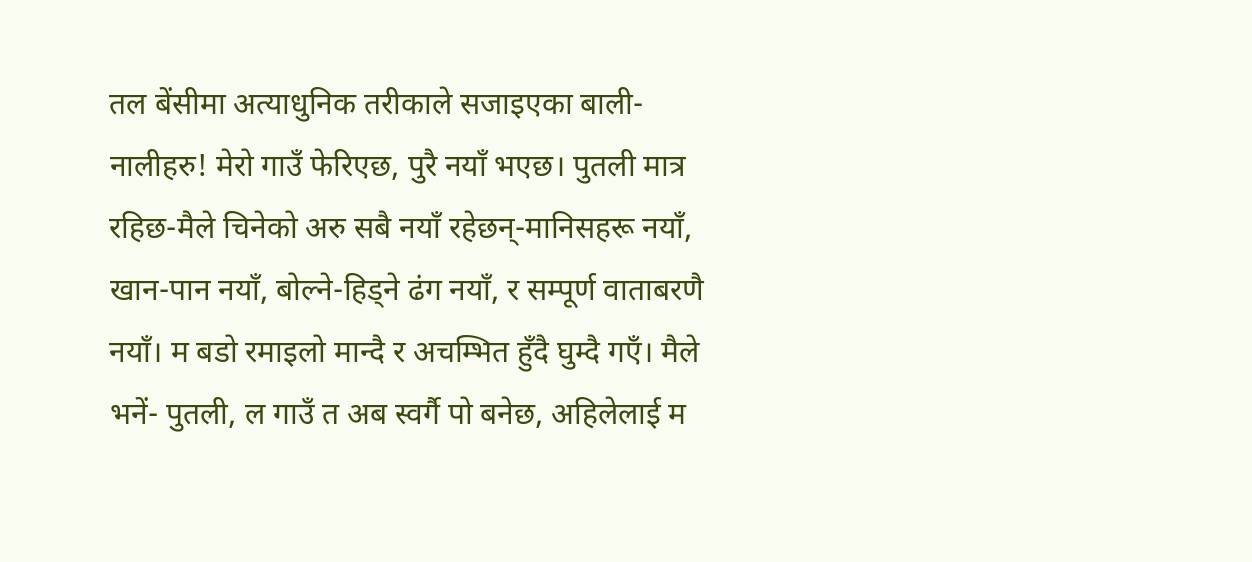तल बेंसीमा अत्याधुनिक तरीकाले सजाइएका बाली-नालीहरु! मेरो गाउँ फेरिएछ, पुरै नयाँ भएछ। पुतली मात्र रहिछ-मैले चिनेको अरु सबै नयाँ रहेछन्-मानिसहरू नयाँ, खान-पान नयाँ, बोल्ने-हिड्ने ढंग नयाँ, र सम्पूर्ण वाताबरणै नयाँ। म बडो रमाइलो मान्दै र अचम्भित हुँदै घुम्दै गएँ। मैले भनें- पुतली, ल गाउँ त अब स्वर्गै पो बनेछ, अहिलेलाई म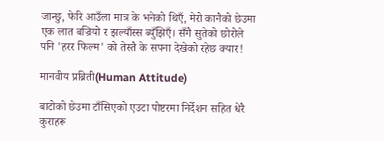जान्छु, फेरि आउँला मात्र के भनेको थिएँ, मेरो कानैको छेउमा एक लात बज्रियो र झल्याँस्स ब्युँझिएँ। सँगै सुतेको छोरोले पनि 'हरर फिल्म' को तेस्तै के सपना देखेको रहेछ क्यार!

मानवीय प्रब्रिती(Human Attitude)

बाटोको छेउमा टाँसिएको एउटा पोष्टरमा निर्देशन सहित धेरै कुराहरू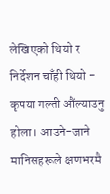लेखिएको थियो र निर्देशन चाँही थियो - कृपया गल्ती औंल्याउनु होला। आउने-जाने मानिसहरूले क्षणभरमै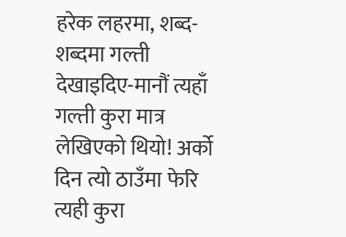हरेक लहरमा, शब्द-शब्दमा गल्ती देखाइदिए-मानौं त्यहाँ गल्ती कुरा मात्र लेखिएको थियो! अर्को दिन त्यो ठाउँमा फेरि त्यही कुरा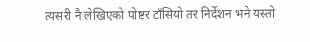त्यसरी नै लेखिएको पोष्टर टाँसियो तर निर्देशन भने यस्तो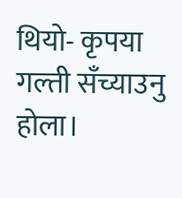थियो- कृपया गल्ती सँच्याउनु होला।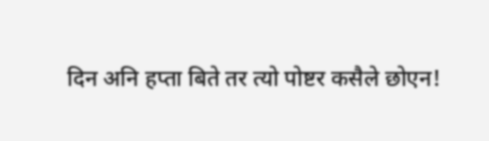दिन अनि हप्ता बिते तर त्यो पोष्टर कसैले छोएन!